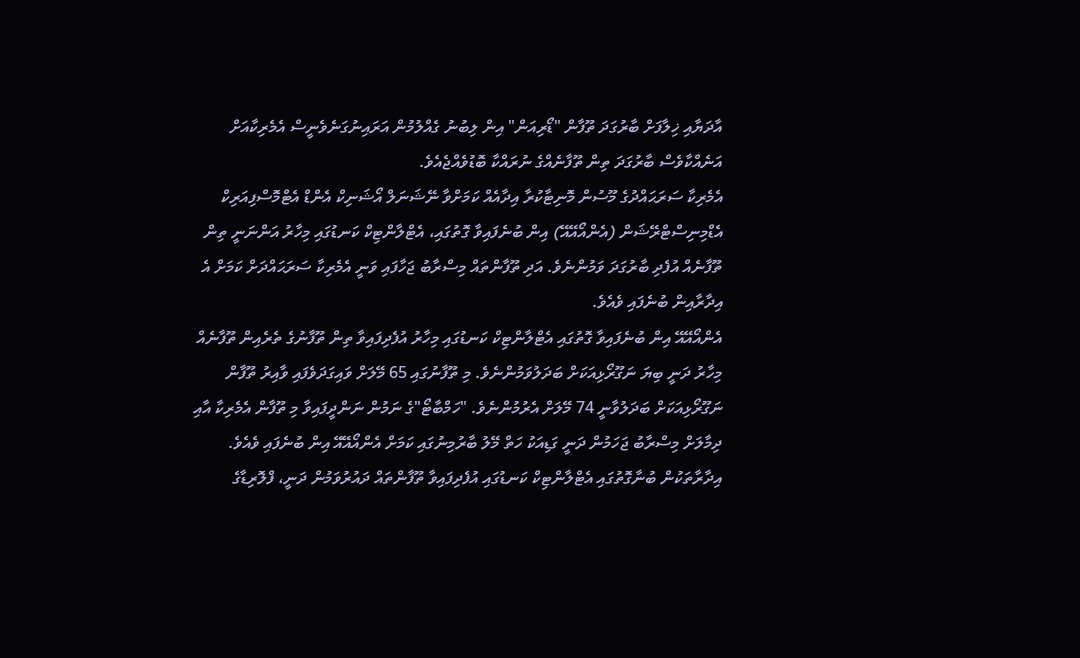އާދަޔާއި ޚިލާފަށް ބާރުގަދަ ތޫފާން "ޑޯރިއަން" އިން ލިބުނު ގެއްލުމުން އަރައިނުގަނެވެނީސް އެމެރިކާއަށް އަނެއްކާވެސް ބާރުގަދަ ތިން ތޫފާނެއްގެ ނުރައްކާ ބޮޑުވެއްޖެއެވެ.
އެމެރިކާ ސަރަޙައްދުގެ މޫސުން މޮނިޓާކުރާ އިދާއެއް ކަމަށްވާ ނޭޝަނަލް އޯޝަނިކް އެންޑް އެޓްމޮސްފިއަރިކް އެޑްމިނިސްޓްރޭޝަން (އެންއޯއޭއޭ) އިން ބުނެފައިވާ ގޮތުގައި، އެޓްލާންޓިކް ކަނޑުގައި މިހާރު އަންނަނީ ތިން ތޫފާނެއް އުފެދި ބާރުގަދަ ވަމުންނެވެ. އަދި ތޫފާންތައް މިސްރާބު ޖަހާފައި ވަނީ އެމެރިކާ ސަރަޙައްދަށް ކަމަށް އެ އިދާރާއިން ބުނެފައި ވެއެވެ.
އެންއޯއޭއޭ އިން ބުނެފައިވާ ގޮތުގައި އެޓްލާންޓިކް ކަނޑުގައި މިހާރު އުފެދިފައިވާ ތިން ތޫފާނުގެ ތެރެއިން ތޫފާނެއް މިހާރު ދަނީ ބިޔަ ނަގޫރޯޅިއަކަށް ބަދަލުވަމުންނެވެ. މި ތޫފާނުގައި 65 މޭލަށް ވައިގަދަވެފައި ވާއިރު ތޫފާން ނަގޫރޯޅިއަކަށް ބަދަލުވާނީ 74 މޭލަށް އެރުމުންނެވެ. "ހަމްބާޓޯ"ގެ ނަމުން ނަންދީފައިވާ މި ތޫފާން އެމެރިކާ އާއި ދިމާލަށް މިސްރާބު ޖަހަމުން ދަނީ ގަޑިއަކު ހަތް މޭލު ބާރުމިނުގައި ކަމަށް އެންއޯއޭއޭ އިން ބުނެފައި ވެއެވެ.
އިދާރާތަކުން ބުނާގޮތުގައި އެޓްލާންޓިކް ކަނޑުގައި އުފެދިފައިވާ ތޫފާންތައް ދައުރުވަމުން ދަނީ، ފްލޮރިޑާގެ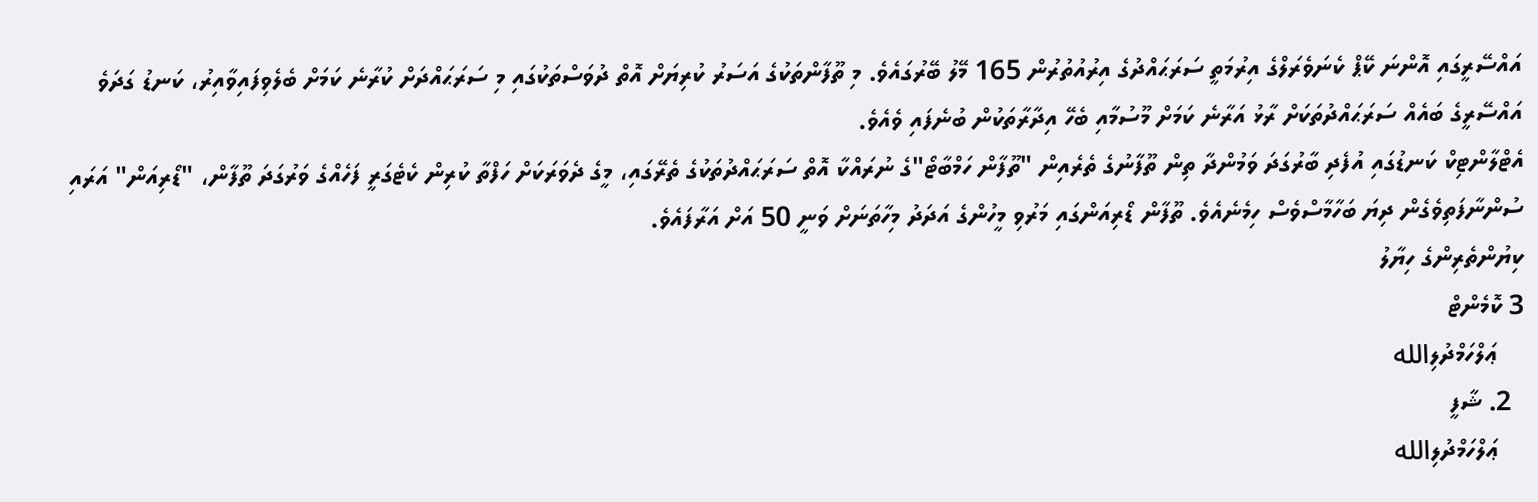އައްސޭރީގައި އޮންނަ ކޭޕް ކެނަވެރަލްގެ އިރުމަތީ ސަރަޙައްދުގެ އިރުއުތުރުން 165 މޭލު ބޭރުގައެވެ. މި ތޫފާންތަކުގެ އަސަރު ކުރިޔަށް އޮތް ދުވަސްތަކުގައި މި ސަރަޙައްދަށް ކުރާނެ ކަމަށް ބެލެވިފައިވާއިރު، ކަނޑު ގަދަވެ އައްސޭރީގެ ބައެއް ސަރަޙައްދުތަކަށް ރާޅު އަރާނެ ކަމަށް މޫސުމާއި ބެހޭ އިދާރާތަކުން ބުނެފައި ވެއެވެ.
އެޓްލާންޓިކް ކަނޑުގައި އުފެދި ބާރުގަދަ ވަމުންދާ ތިން ތޫފާނުގެ ތެރެއިން "ތޫފާން ހަމްބާޓޯ"ގެ ނުރައްކާ އޮތް ސަރަޙައްދުތަކުގެ ތެރޭގައި، މީގެ ދެވަރަކަށް ހަފްތާ ކުރިން ކެޓެގަރީ ފަހެއްގެ ވަރުގަދަ ތޫފާން، "ޑޯރިއަން" އަރައި ސުންނާފަތިވެގެން ދިޔަ ބަހާމާސްވެސް ހިމެނެއެވެ. ތޫފާން ޑޯރިއަންގައި މަރުވި މީހުންގެ އަދަދު މިހާތަނަށް ވަނީ 50 އަށް އަރާފައެވެ.
ކިޔުންތެރިންގެ ހިޔާލު
3 ކޮމެންޓް
    ޢަލްހަމްދުލިالله
  2. ޝާފީ
    ޢަލްހަމްދުލިالله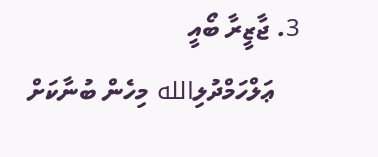3. ޖާޒީރާ ބޯއީ
    ޢަލްހަމްދުލިالله މިހެން ބުނާކަށް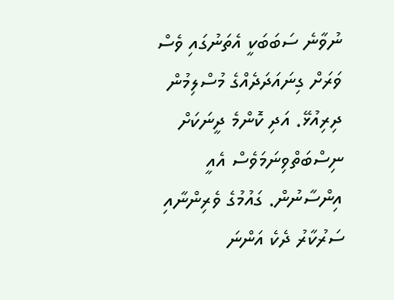ނުވާނެ ސަބަބަކީ އެތަނުގައި ވެސް ވަރަށް ގިނައަދަދެއްގެ މުސްލިމުން ދިރިއުޅޭ. އަދި ކޮންމެ ދީނަކަށް ނިސްބަތްވިނަމަވެސް އެއީ އިންސާނުން. ގައުމުގެ ވެރިންނާއި ސަރުކާރު ދެކެ އަންނަ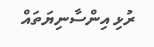ރުޅި އިންސާނިޔަތައް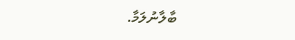ބާލާނުލަމާ.